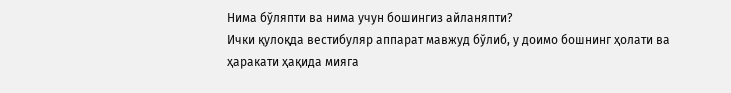Нима бўляпти ва нима учун бошингиз айланяпти?
Ички қулоқда вестибуляр аппарат мавжуд бўлиб, у доимо бошнинг ҳолати ва ҳаракати ҳақида мияга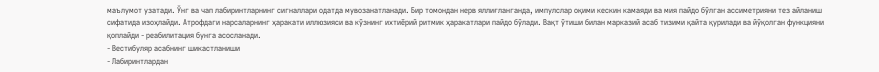маълумот узатади. Ўнг ва чап лабиринтларнинг сигналлари одатда мувозанатланади. Бир томондан нерв яллиғланганда, импулслар оқими кескин камаяди ва мия пайдо бўлган ассиметрияни тез айланиш сифатида изоҳлайди. Атрофдаги нарсаларнинг ҳаракати иллюзияси ва кўзнинг ихтиёрий ритмик ҳаракатлари пайдо бўлади. Вақт ўтиши билан марказий асаб тизими қайта қурилади ва йўқолган функцияни қоплайди - реабилитация бунга асосланади.
- Вестибуляр асабнинг шикастланиши
- Лабиринтлардан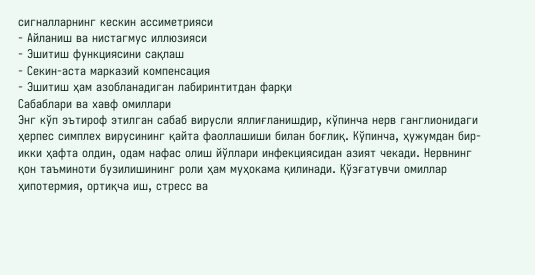сигналларнинг кескин ассиметрияси
- Айланиш ва нистагмус иллюзияси
- Эшитиш функциясини сақлаш
- Секин-аста марказий компенсация
- Эшитиш ҳам азобланадиган лабиринтитдан фарқи
Сабаблари ва хавф омиллари
Энг кўп эътироф этилган сабаб вирусли яллиғланишдир, кўпинча нерв ганглионидаги ҳерпес симплех вирусининг қайта фаоллашиши билан боғлиқ. Кўпинча, ҳужумдан бир-икки ҳафта олдин, одам нафас олиш йўллари инфекциясидан азият чекади. Нервнинг қон таъминоти бузилишининг роли ҳам муҳокама қилинади. Қўзғатувчи омиллар ҳипотермия, ортиқча иш, стресс ва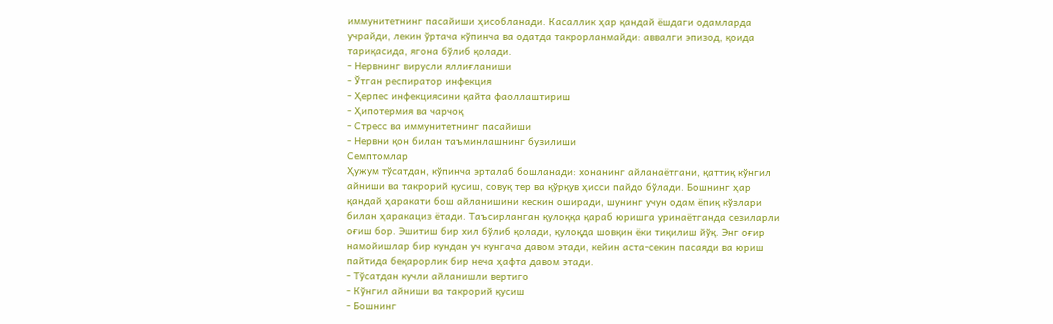иммунитетнинг пасайиши ҳисобланади. Касаллик ҳар қандай ёшдаги одамларда учрайди, лекин ўртача кўпинча ва одатда такрорланмайди: аввалги эпизод, қоида тариқасида, ягона бўлиб қолади.
- Нервнинг вирусли яллиғланиши
- Ўтган респиратор инфекция
- Ҳерпес инфекциясини қайта фаоллаштириш
- Ҳипотермия ва чарчоқ
- Стресс ва иммунитетнинг пасайиши
- Нервни қон билан таъминлашнинг бузилиши
Семптомлар
Ҳужум тўсатдан, кўпинча эрталаб бошланади: хонанинг айланаётгани, қаттиқ кўнгил айниши ва такрорий қусиш, совуқ тер ва қўрқув ҳисси пайдо бўлади. Бошнинг ҳар қандай ҳаракати бош айланишини кескин оширади, шунинг учун одам ёпиқ кўзлари билан ҳаракациз ётади. Таъсирланган қулоққа қараб юришга уринаётганда сезиларли оғиш бор. Эшитиш бир хил бўлиб қолади, қулоқда шовқин ёки тиқилиш йўқ. Энг оғир намойишлар бир кундан уч кунгача давом этади, кейин аста-секин пасаяди ва юриш пайтида беқарорлик бир неча ҳафта давом этади.
- Тўсатдан кучли айланишли вертиго
- Кўнгил айниши ва такрорий қусиш
- Бошнинг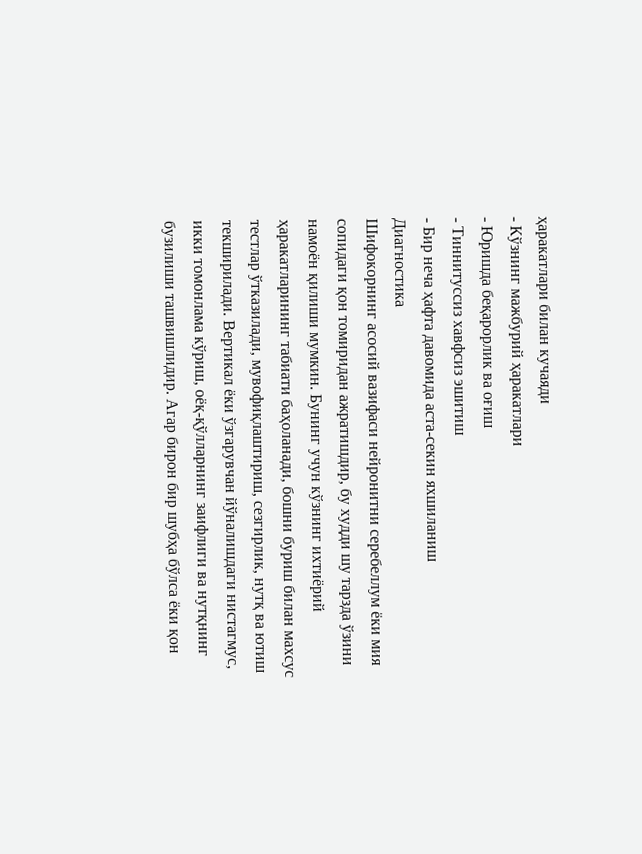ҳаракатлари билан кучаяди
- Кўзнинг мажбурий ҳаракатлари
- Юришда беқарорлик ва оғиш
- Тиннитуссиз хавфсиз эшитиш
- Бир неча ҳафта давомида аста-секин яхшиланиш
Диагностика
Шифокорнинг асосий вазифаси нейронитни серебеллум ёки мия сопидаги қон томиридан ажратишдир, бу худди шу тарзда ўзини намоён қилиши мумкин. Бунинг учун кўзнинг ихтиёрий ҳаракатларининг табиати баҳоланади, бошни буриш билан махсус тестлар ўтказилади, мувофиқлаштириш, сезгирлик, нутқ ва ютиш текширилади. Вертикал ёки ўзгарувчан йўналишдаги нистагмус, икки томонлама кўриш, оёқ-қўлларнинг заифлиги ва нутқнинг бузилиши ташвишлидир. Агар бирон бир шубҳа бўлса ёки қон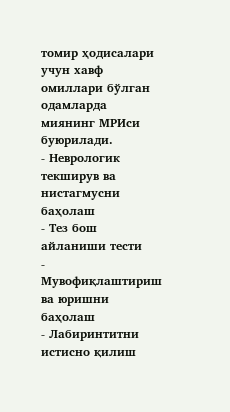томир ҳодисалари учун хавф омиллари бўлган одамларда миянинг МРИси буюрилади.
- Неврологик текширув ва нистагмусни баҳолаш
- Тез бош айланиши тести
- Мувофиқлаштириш ва юришни баҳолаш
- Лабиринтитни истисно қилиш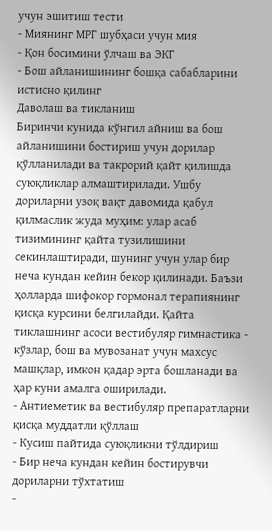учун эшитиш тести
- Миянинг МРГ шубҳаси учун мия
- Қон босимини ўлчаш ва ЭКГ
- Бош айланишининг бошқа сабабларини истисно қилинг
Даволаш ва тикланиш
Биринчи кунида кўнгил айниш ва бош айланишини бостириш учун дорилар қўлланилади ва такрорий қайт қилишда суюқликлар алмаштирилади. Ушбу дориларни узоқ вақт давомида қабул қилмаслик жуда муҳим: улар асаб тизимининг қайта тузилишини секинлаштиради, шунинг учун улар бир неча кундан кейин бекор қилинади. Баъзи ҳолларда шифокор гормонал терапиянинг қисқа курсини белгилайди. Қайта тиклашнинг асоси вестибуляр гимнастика - кўзлар, бош ва мувозанат учун махсус машқлар, имкон қадар эрта бошланади ва ҳар куни амалга оширилади.
- Антиеметик ва вестибуляр препаратларни қисқа муддатли қўллаш
- Кусиш пайтида суюқликни тўлдириш
- Бир неча кундан кейин бостирувчи дориларни тўхтатиш
-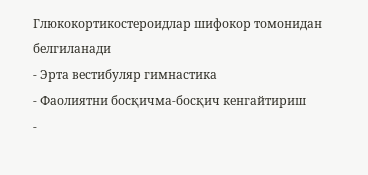Глюкокортикостероидлар шифокор томонидан белгиланади
- Эрта вестибуляр гимнастика
- Фаолиятни босқичма-босқич кенгайтириш
-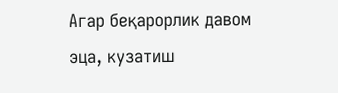Агар беқарорлик давом эца, кузатиш